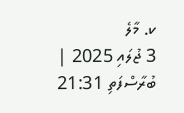ކ. މާލެ
3 ޖުލައި 2025 | ބުރާސްފަތި 21:31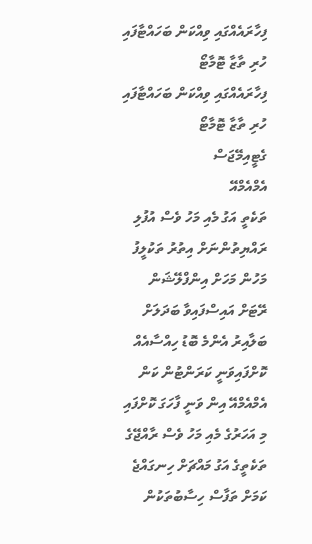ފިހާރައެއްގައި ވިއްކަން ބަހައްޓާފައި ހުރި ތާޒާ ޓޮމާޓޯ
ފިހާރައެއްގައި ވިއްކަން ބަހައްޓާފައި ހުރި ތާޒާ ޓޮމާޓޯ
ގެޓީއިމޭޖަސް
އެމްއެމްއޭ
ތަކެތީ އަގު މެއި މަހު ވެސް އުފުލި ރައްޔިތުންނަށް އިތުރު ތަކުލީފު
މަހުން މަހަށް އިންފްލޭޝަން ރޭޓަށް އައިސްފައިވާ ބަދަލަށް ބަލާއިރު އެންމެ ބޮޑު ހިއްސާއެއް ކޮށްފައިވަނީ ކަރަންޓުން ކަން އެމްއެމްއޭ އިން ވަނީ ފާހަގަ ކޮށްފައި
މި އަހަރުގެ މެއި މަހު ވެސް ރާއްޖޭގެ ތަކެތީގެ އަގު މައްޗަށް ހިނގައްޖެ ކަމަށް ތަފާސް ހިސާބުތަކުން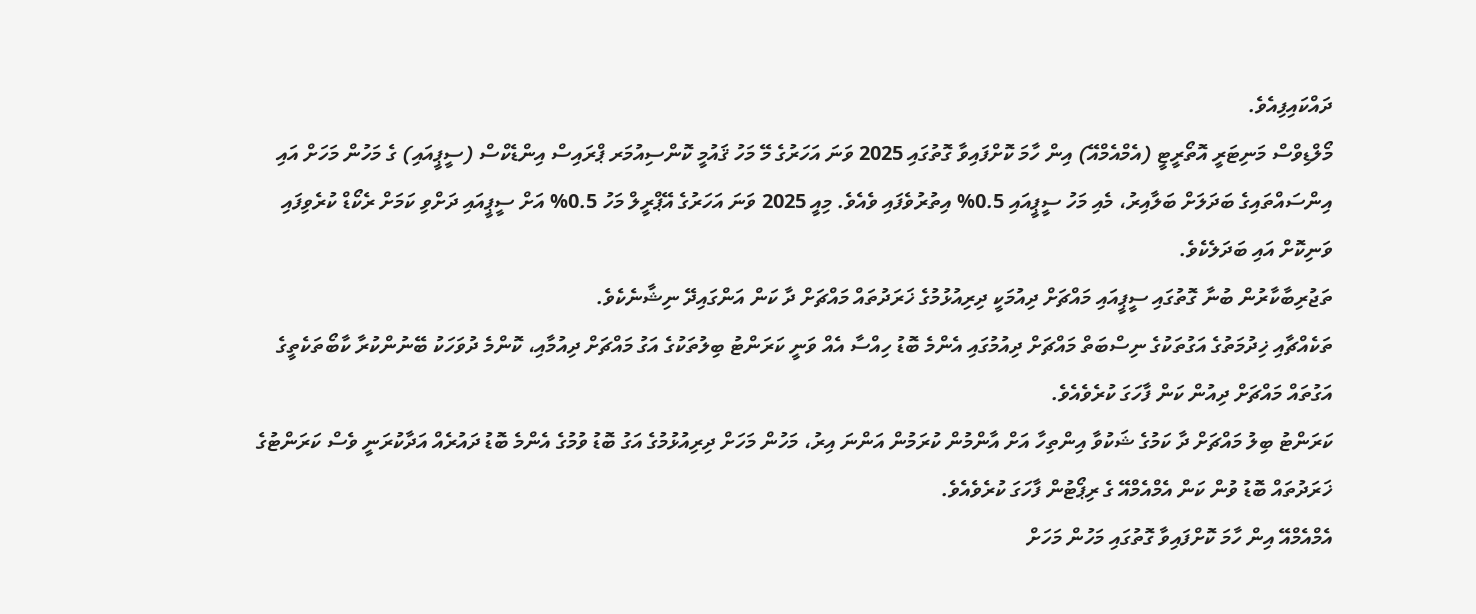ދައްކައިފިއެވެ.
މޯލްޑިވްސް މަނިޓަރީ އޮތޯރީޓީ (އެމްއެމްއޭ) އިން ހާމަ ކޮށްފައިވާ ގޮތުގައި 2025 ވަނަ އަހަރުގެ މޭ މަހު ޤައުމީ ކޮންސިއުމަރ ޕްރައިސް އިންޑެކްސް (ސީޕީއައި) ގެ މަހުން މަހަށް އައި އިންސައްތައިގެ ބަދަލަށް ބަލާއިރު، މެއި މަހު ސީޕީއައި 0.5% އިތުރުވެފައި ވެއެވެ. މިއީ 2025 ވަނަ އަހަރުގެ އޭޕްރީލް މަހު 0.5% އަށް ސީޕީއައި ދަށްވި ކަމަށް ރެކޯޑް ކުރެވިފައި ވަނިކޮށް އައި ބަދަލެކެވެ.
ތަޖުރިބާކާރުން ބުނާ ގޮތުގައި ސީޕީއައި މައްޗަށް ދިއުމަކީ ދިރިއުޅުމުގެ ޚަރަދުތައް މައްޗަށް ދާ ކަން އަންގައިދޭ ނިޝާނެކެވެ.
ތަކެއްޗާއި ޚިދުމަތުގެ އަގުތަކުގެ ނިސްބަތް މައްޗަށް ދިއުމުގައި އެންމެ ބޮޑު ހިއްސާ އެއް ވަނީ ކަރަންޓު ބިލުތަކުގެ އަގު މައްޗަށް ދިއުމާއި، ކޮންމެ ދުވަހަކު ބޭނުންކުރާ ކާބޯތަކެތީގެ އަގުތައް މައްޗަށް ދިއުން ކަން ފާހަގަ ކުރެވެއެވެ.
ކަރަންޓު ބިލު މައްޗަށް ދާ ކަމުގެ ޝަކުވާ އިންތިހާ އަށް އާންމުން ކުރަމުން އަންނަ އިރު، މަހުން މަހަށް ދިރިއުޅުމުގެ އަގު ބޮޑު ވުމުގެ އެންމެ ބޮޑު ދައުރެއް އަދާކުރަނީ ވެސް ކަރަންޓުގެ ޚަރަދުތައް ބޮޑު ވުން ކަން އެމްއެމްއޭ ގެ ރިޕޯޓުން ފާހަގަ ކުރެވެއެވެ.
އެމްއެމްއޭ އިން ހާމަ ކޮށްފައިވާ ގޮތުގައި މަހުން މަހަށް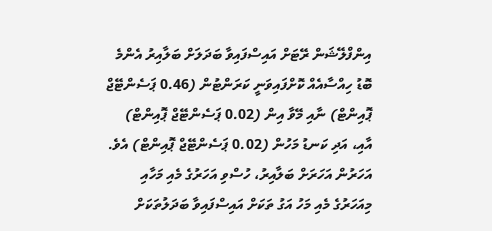އިންފްލޭޝަން ރޭޓަށް އައިސްފައިވާ ބަދަލަށް ބަލާއިރު އެންމެ ބޮޑު ހިއްސާއެއް ކޮށްފައިވަނީ ކަރަންޓުން (0.46 ޕަސެންޓޭޖް ޕޮއިންޓް) ނާއި މޭވާ އިން (0.02 ޕަސެންޓޭޖް ޕޮއިންޓް) އާއި، އަދި ކަނޑު މަހުން (0.02 ޕަސެންޓޭޖް ޕޮއިންޓް) އެވެ.
އަހަރުން އަހަރަށް ބަލާއިރު، ހުސްވި އަހަރުގެ މެއި މަހާއި މިއަހަރުގެ މެއި މަހު އަގު ތަކަށް އައިސްފައިވާ ބަދަލުތަކަށް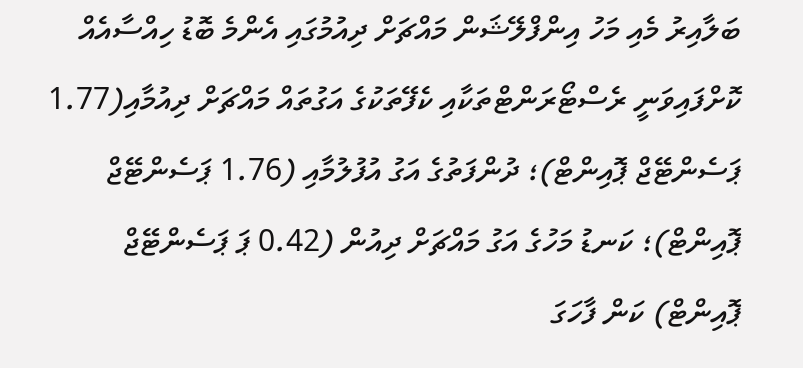ބަލާއިރު މެއި މަހު އިންފްލޭޝަން މައްޗަށް ދިއުމުގައި އެންމެ ބޮޑު ހިއްސާއެއް ކޮށްފައިވަނީ ރެސްޓޯރަންޓްތަކާއި ކެފޭތަކުގެ އަގުތައް މައްޗަށް ދިއުމާއި(1.77 ޕަސެންޓޭޖް ޕޮއިންޓް)؛ ދުންފަތުގެ އަގު އުފުލުމާއި (1.76 ޕަސެންޓޭޖް ޕޮއިންޓް)؛ ކަނޑު މަހުގެ އަގު މައްޗަށް ދިއުން (0.42 ޕަ ޕަސެންޓޭޖް ޕޮއިންޓް) ކަން ފާހަގަ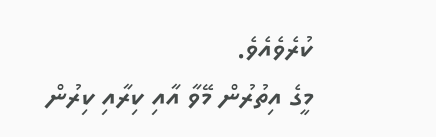ކުރެވެއެވެ.
މީގެ އިތުރުން މޭވާ އާއި ކިރާއި ކިރުން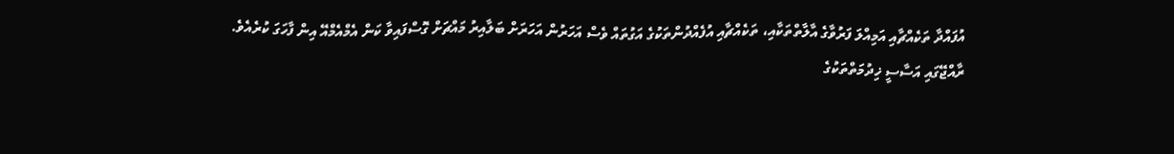އުފައްދާ ތަކެއްޗާއި އަމިއްލަ ފަރުވާގެ އާލާތްތަކާއި، ތަކެއްޗާއި އުފެއްދުންތަކުގެ އަގުތައް ވެސް އަހަރުން އަހަރަށް ބަލާއިރު މައްޗަށް ގޮސްފައިވާ ކަން އެމްއެމްއޭ އިން ފާހަގަ ކުރެއެވެ.
ރާއްޖޭގައި އަސާސީ ޚިދުމަތްތަކުގެ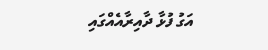އަގު ފުޅާ ދާއިރާއެއްގައި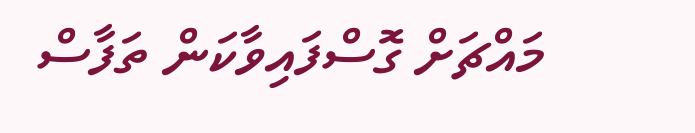މައްޗަށް ގޮސްފައިވާކަން ތަފާސް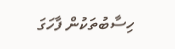ހިސާބުތަކުން ފާހަގަ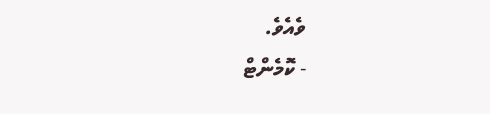ވެއެވެ.
- ކޮމެންޓް